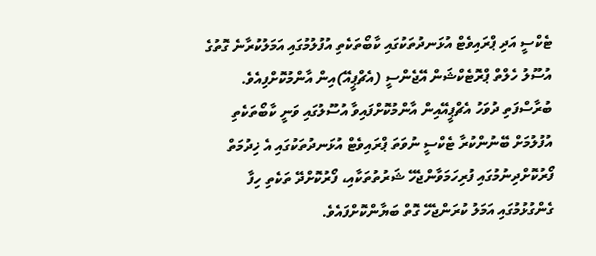ޓެކްސީ އަދި ޕްރައިވެޓް އުޅަނދުތަކުގައި ކާބޯތަކެތި އުފުލުމުގައި އަމަލުކުރާނެ ގޮތުގެ އުސޫލު ހެލްތް ޕްރޮޓެކްޝަން އޭޖެންސީ (އެޗްޕީއޭ)އިން އާންމުކޮށްފިއެވެ.
ބުރާސްފަތި ދުވަހު އެޗްޕީއޭއިން އާންމުކޮށްފައިވާ އުސޫލުގައި ވަނީ ކާބޯތަކެތި އުފުލުމަށް ބޭނުންކުރާ ޓެކްސީ ނުވަތަ ޕްރައިވެޓް އުޅަނދުތަކުގައި އެ ޚިދުމަތް ފޯރުކޮށްދިނުމުގައި ފުރިހަމަވާންޖެހޭ ޝަރުތުތަކާއި، ފޯރުކޮށްދޭ ތަކެތި ހިފާ ގެންގުޅުމުގައި އަމަލު ކުރަންޖެހޭ ގޮތް ބަޔާންކޮށްފައެވެ.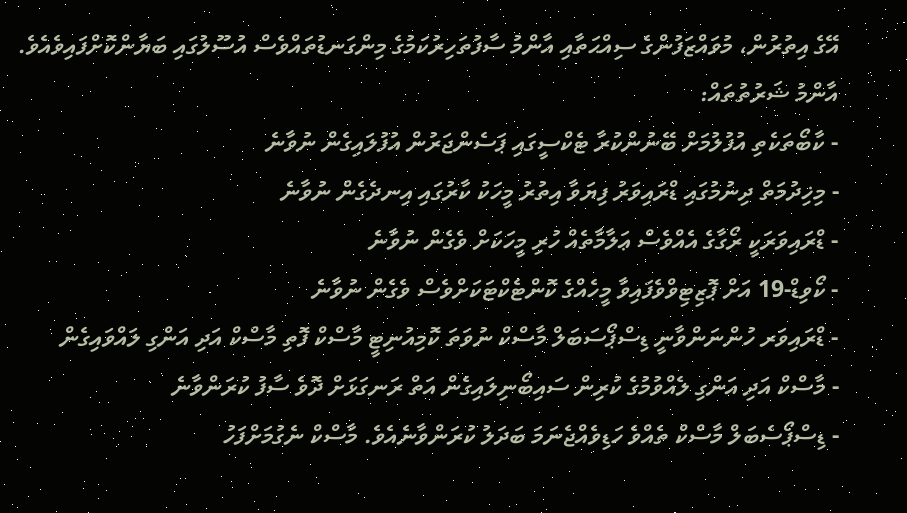އޭގެ އިތުރުން، މުވައްޒަފުންގެ ސިއްޙަތާއި އާންމު ސާފުތަހިރުކަމުގެ މިންގަނޑުތައްވެސް އުސޫލުގައި ބަޔާންކޮށްފައިވެއެވެ.
އާންމު ޝަރުތުތައް:
- ކާބޯތަކެތި އުފުލުމަށް ބޭނުންކުރާ ޓެކްސީގައި ޕަސެންޖަރުން އުފުލައިގެން ނުވާނެ
- މިޚިދުމަތް ދިނުމުގައި ޑްރައިވަރު ފިޔަވާ އިތުރު މީހަކު ކާރުގައި އިނދެގެން ނުވާނެ
- ޑްރައިވަރަކީ ރޯގާގެ އެއްވެސް ޢަލާމާތެއް ހުރި މީހަކަށް ވެގެން ނުވާނެ
- ކޯވިޑް-19 އަށް ޕޮޒިޓިވްވެފައިވާ މީހެއްގެ ކޮންޓެކްޓަކަށްވެސް ވެގެން ނުވާނެ
- ޑްރައިވަރ ހުންނަންވާނީ ޑިސްޕޯސަބަލް މާސްކް ނުވަތަ ކޮމިއުނިޓީ މާސްކް ފޮތި މާސްކް އަދި އަންގި ލައްވައިގެން
- މާސްކް އަދި އަންގި ލެއްވުމުގެ ކުރިން ސައިބޯނިލައިގެން އަތް ރަނގަޅަށް ދޮވެ ސާފު ކުރަންވާނެ
- ޑިސްޕޯސެބަލް މާސްކް ތެއްވެ ހަޑިވެއްޖެނަމަ ބަދަލު ކުރަންވާނެއެވެ. މާސްކް ނެގުމަށްފަހު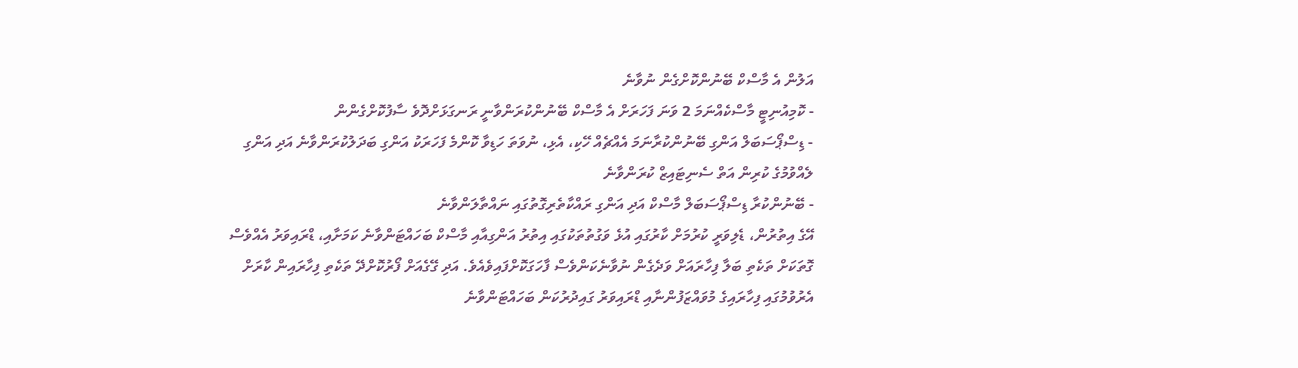އަލުން އެ މާސްކް ބޭނުންކޮށްގެން ނުވާނެ
- ކޮމިއުނިޓީ މާސްކެއްނަމަ 2 ވަނަ ފަހަރަށް އެ މާސްކް ބޭނުންކުރަންވާނީ ރަނގަޅަށްދޮވެ ސާފުކޮށްގެންން
- ޑިސްޕޯސަބަލް އަންގި ބޭނުންކުރާނަމަ އެއްޗެއް ހޭކި، އެޅި، ނުވަތަ ހަޑިވާ ކޮންމެ ފަހަރަކު އަންގި ބަދަލުކުރަންވާނެ އަދި އަންގި ލެއްވުމުގެ ކުރިން އަތް ސެނިޓައިޒް ކުރަންވާނެ
- ބޭނުންކުރާ ޑިސްޕޯސަބަލް މާސްކް އަދި އަންގި ރައްކާތެރިގޮތުގައި ނައްތާލަންވާނެ
އޭގެ އިތުރުން، ޑެލިވަރީ ކުރުމަށް ކާރުގައި އުޅެ ވަގުތުތަކުގައި އިތުރު އަންގިއާއި މާސްކް ބަހައްޓަންވާނެ ކަމަށާއި، ޑްރައިވަރު އެއްވެސް ގޮތަކަށް ތަކެތި ބަލާ ފިހާރައަށް ވަދެގެން ނުވާނެކަންވެސް ފާހަގަކޮށްފައިވެއެވެ. އަދި ގޭގެއަށް ފޯރުކޮށްދޭ ތަކެތި ފިހާރައިން ކާރަށް އެރުވުމުގައި ފިހާރައިގެ މުވައްޒަފުންނާއި ޑްރައިވަރު ގައިދުރުކަން ބަހައްޓަންވާނެ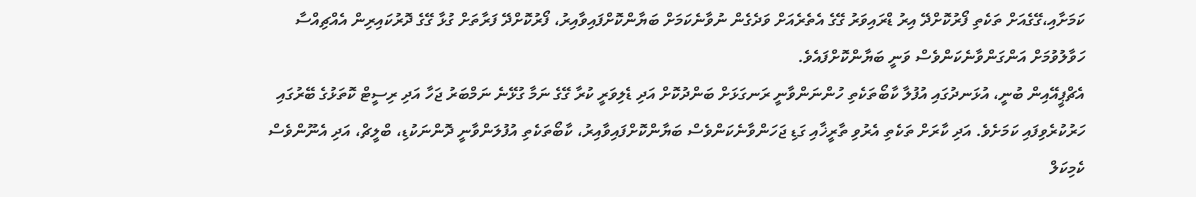ކަމަށާއި،ގޭގެއަށް ތަކެތި ފޯރުކޮށްދޭ އިރު ޑްރައިވަރު ގޭގެ އެތެރެއަށް ވަދެގެން ނުވާނެކަމަށް ބަޔާންކޮށްފައިވާއިރު، ފޯރުކޮށްދޭ ފަރާތަށް ގުޅާ ގޭގެ ދޮރުކައިރިން އެއްޗިއްސާ ހަވާލުވުމަށް އަންގަންވާނެކަންވެސް ވަނީ ބަޔާންކޮށްފައެވެ.
އެޗްޕީއޭއިން ބުނީ، އުޅަނދުގައި އުފުލާ ކާބޯތަކެތި ހުންނަންވާނީ ރަނގަޅަށް ބަންދުކޮށް އަދި ޑެލިވަރީ ކުރާ ގޭގެ ނަމާ ގުޅޭނެ ނަމްބަރު ޖަހާ އަދި ރިސީޓް ކޮތަޅުގެ ބޭރުގައި ހަރުކުރެވިފައި ކަމަށެވެ. އަދި ކާރަށް ތަކެތި އެރުވި ތާރީޚާއި ގަޑި ޖަހަންވާނެކަންވެސް ބަޔާންކޮށްފައިވާއިރު، ކާބޯތަކެތި އުފުލަންވާނީ ދޮންނަކުޑި، ބްލީޗް، އަދި އެނޫންވެސް ކެމިކަލް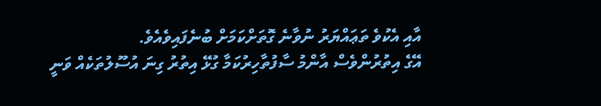އާއި އެކުވެ ތަޢައްޔަރު ނުވާނެ ގޮތަށްކަމަށް ބުނެފައިވެއެވެ.
އޭގެ އިތުރުންވެސް އާންމު ސާފުތާހިރުކަމާ ގުޅޭ އިތުރު ގިނަ އުސޫލުތަކެއް ވަނީ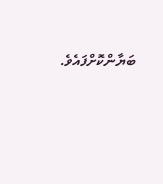ބަޔާންކޮށްފައެވެ.